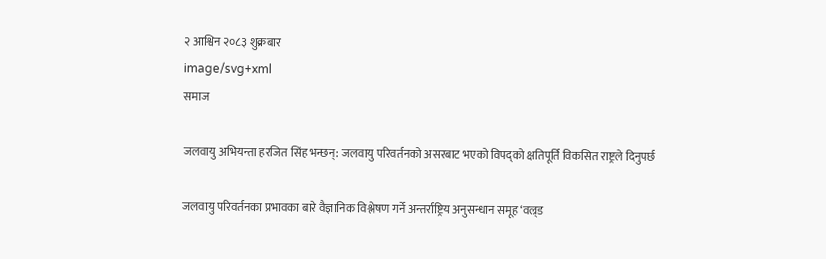२ आश्विन २०८३ शुक्रबार
image/svg+xml
समाज

जलवायु अभियन्ता हरजित सिंह भन्छन्: जलवायु परिवर्तनको असरबाट भएको विपद्को क्षतिपूर्ति विकसित राष्ट्रले दिनुपर्छ

जलवायु परिवर्तनका प्रभावका बारे वैज्ञानिक विश्लेषण गर्ने अन्तर्राष्ट्रिय अनुसन्धान समूह ‘वल्र्ड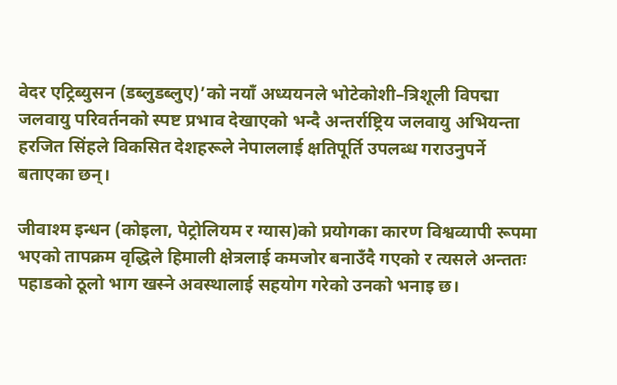वेदर एट्रिब्युसन (डब्लुडब्लुए)’को नयाँ अध्ययनले भोटेकोशी–त्रिशूली विपद्मा जलवायु परिवर्तनको स्पष्ट प्रभाव देखाएको भन्दै अन्तर्राष्ट्रिय जलवायु अभियन्ता हरजित सिंहले विकसित देशहरूले नेपाललाई क्षतिपूर्ति उपलब्ध गराउनुपर्ने बताएका छन्।

जीवाश्म इन्धन (कोइला, पेट्रोलियम र ग्यास)को प्रयोगका कारण विश्वव्यापी रूपमा भएको तापक्रम वृद्धिले हिमाली क्षेत्रलाई कमजोर बनाउँदै गएको र त्यसले अन्ततः पहाडको ठूलो भाग खस्ने अवस्थालाई सहयोग गरेको उनको भनाइ छ।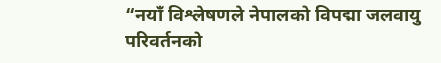“नयाँ विश्लेषणले नेपालको विपद्मा जलवायु परिवर्तनको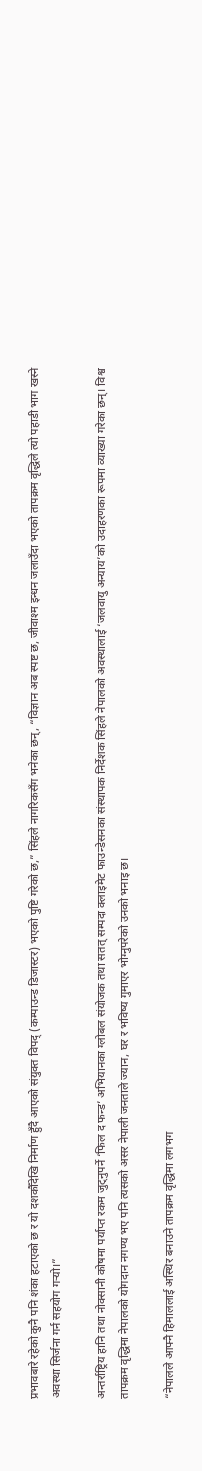प्रभावबारे रहेको कुनै पनि शंका हटाएको छ र यो दशकौँदेखि निर्माण हुँदै आएको संयुक्त विपद् (कम्पाउन्ड डिजास्टर) भएको पुष्टि गरेको छ,” सिंहले नागरिकसँग भनेका छन्, “विज्ञान अब स्पष्ट छ, जीवाश्म इन्धन जलाउँदा भएको तापक्रम वृद्धिले त्यो पहाडी भाग खस्ने अवस्था सिर्जना गर्न सहयोग गर्‍यो।”

अन्तर्राष्ट्रिय हानि तथा नोक्सानी कोषमा पर्याप्त रकम जुट्नुपर्ने ‘फिल द फन्ड’ अभियानका ग्लोबल संयोजक तथा सतत् सम्पदा क्लाइमेट फाउन्डेसनका संस्थापक निर्देशक सिंहले नेपालको अवस्थालाई ‘जलवायु अन्याय’को उदाहरणका रूपमा व्याख्या गरेका छन्। विश्व तापक्रम वृद्धिमा नेपालको योगदान नगण्य भए पनि त्यसको असर नेपाली जनताले ज्यान, घर र भविष्य गुमाएर भोग्नुपरेको उनको भनाइ छ।

“नेपालले आफ्नै हिमाललाई अस्थिर बनाउने तापक्रम वृद्धिमा लगभग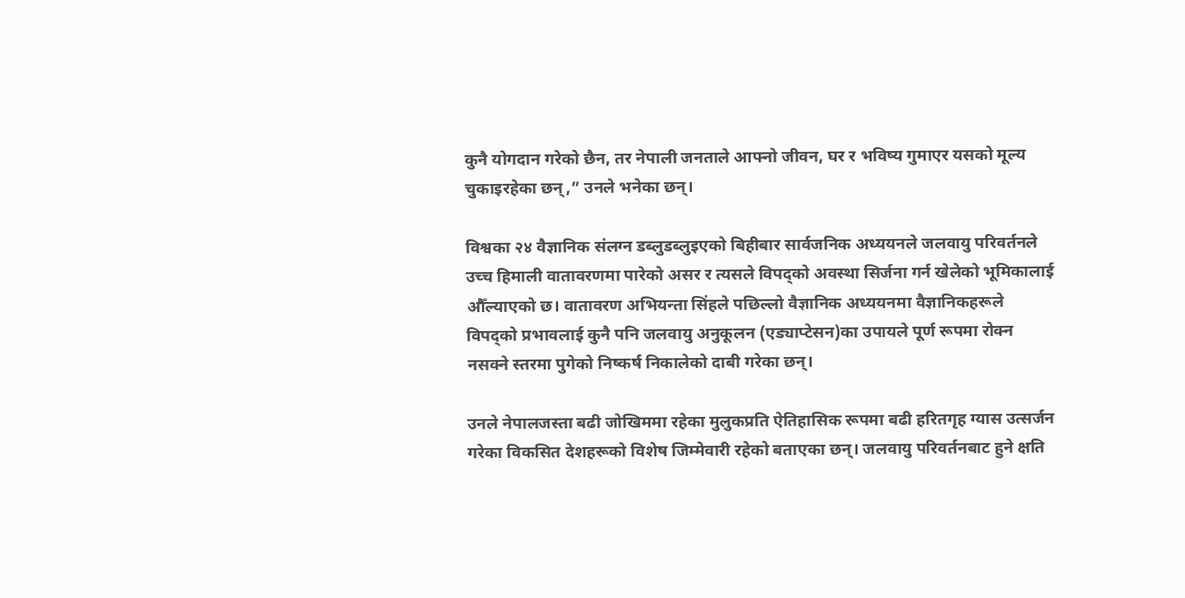कुनै योगदान गरेको छैन, तर नेपाली जनताले आफ्नो जीवन, घर र भविष्य गुमाएर यसको मूल्य चुकाइरहेका छन्,” उनले भनेका छन्।

विश्वका २४ वैज्ञानिक संलग्न डब्लुडब्लुइएको बिहीबार सार्वजनिक अध्ययनले जलवायु परिवर्तनले उच्च हिमाली वातावरणमा पारेको असर र त्यसले विपद्को अवस्था सिर्जना गर्न खेलेको भूमिकालाई औँल्याएको छ। वातावरण अभियन्ता सिंहले पछिल्लो वैज्ञानिक अध्ययनमा वैज्ञानिकहरूले विपद्को प्रभावलाई कुनै पनि जलवायु अनुकूलन (एड्याप्टेसन)का उपायले पूर्ण रूपमा रोक्न नसक्ने स्तरमा पुगेको निष्कर्ष निकालेको दाबी गरेका छन्।

उनले नेपालजस्ता बढी जोखिममा रहेका मुलुकप्रति ऐतिहासिक रूपमा बढी हरितगृह ग्यास उत्सर्जन गरेका विकसित देशहरूको विशेष जिम्मेवारी रहेको बताएका छन्। जलवायु परिवर्तनबाट हुने क्षति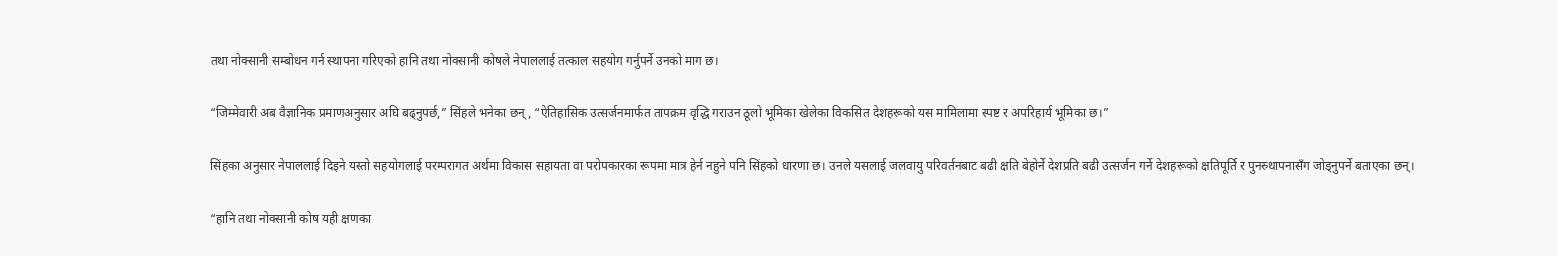तथा नोक्सानी सम्बोधन गर्न स्थापना गरिएको हानि तथा नोक्सानी कोषले नेपाललाई तत्काल सहयोग गर्नुपर्ने उनको माग छ।

“जिम्मेवारी अब वैज्ञानिक प्रमाणअनुसार अघि बढ्नुपर्छ,” सिंहले भनेका छन्, “ऐतिहासिक उत्सर्जनमार्फत तापक्रम वृद्धि गराउन ठूलो भूमिका खेलेका विकसित देशहरूको यस मामिलामा स्पष्ट र अपरिहार्य भूमिका छ।”

सिंहका अनुसार नेपाललाई दिइने यस्तो सहयोगलाई परम्परागत अर्थमा विकास सहायता वा परोपकारका रूपमा मात्र हेर्न नहुने पनि सिंहको धारणा छ। उनले यसलाई जलवायु परिवर्तनबाट बढी क्षति बेहोर्ने देशप्रति बढी उत्सर्जन गर्ने देशहरूको क्षतिपूर्ति र पुनस्र्थापनासँग जोड्नुपर्ने बताएका छन्।

“हानि तथा नोक्सानी कोष यही क्षणका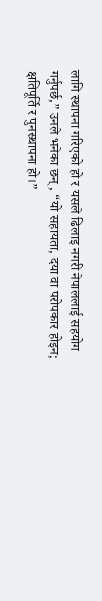लागि स्थापना गरिएको हो र यसले ढिलाइ नगरी नेपाललाई सहयोग गर्नुपर्छ,” उनले भनेका छन्, “यो सहायता, दया वा परोपकार होइन; क्षतिपूर्ति र पुनस्र्थापना हो।”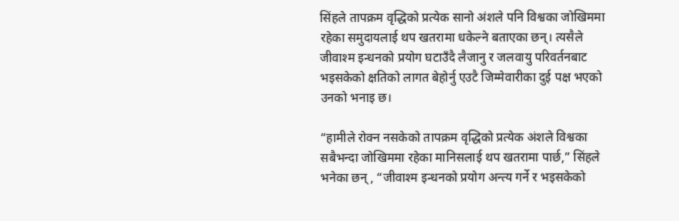सिंहले तापक्रम वृद्धिको प्रत्येक सानो अंशले पनि विश्वका जोखिममा रहेका समुदायलाई थप खतरामा धकेल्ने बताएका छन्। त्यसैले जीवाश्म इन्धनको प्रयोग घटाउँदै लैजानु र जलवायु परिवर्तनबाट भइसकेको क्षतिको लागत बेहोर्नु एउटै जिम्मेवारीका दुई पक्ष भएको उनको भनाइ छ।

“हामीले रोक्न नसकेको तापक्रम वृद्धिको प्रत्येक अंशले विश्वका सबैभन्दा जोखिममा रहेका मानिसलाई थप खतरामा पार्छ,” सिंहले भनेका छन्, “जीवाश्म इन्धनको प्रयोग अन्त्य गर्ने र भइसकेको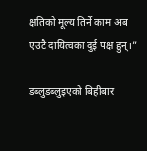क्षतिको मूल्य तिर्ने काम अब एउटै दायित्वका दुई पक्ष हुन्।”

डब्लुडब्लुइएको बिहीबार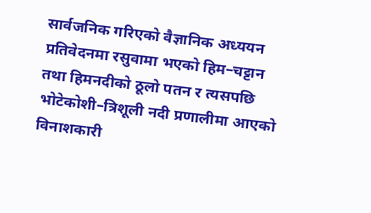सार्वजनिक गरिएको वैज्ञानिक अध्ययन प्रतिवेदनमा रसुवामा भएको हिम–चट्टान तथा हिमनदीको ठूलो पतन र त्यसपछि भोटेकोशी–त्रिशूली नदी प्रणालीमा आएको विनाशकारी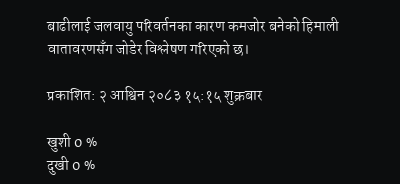बाढीलाई जलवायु परिवर्तनका कारण कमजोर बनेको हिमाली वातावरणसँग जोडेर विश्लेषण गरिएको छ।

प्रकाशित: २ आश्विन २०८३ १५:१५ शुक्रबार

खुशी 0 %
दुखी 0 %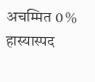अचम्मित 0 %
हास्यास्पद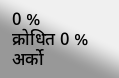0 %
क्रोधित 0 %
अर्को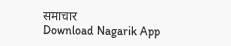समाचार
Download Nagarik App